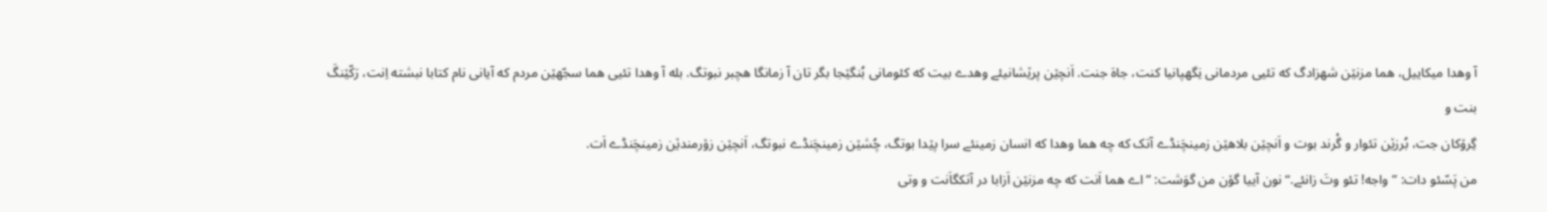آ وهدا میکاییل، هما مزنێن شهزادگ که تئیی مردمانی نِگهپانیا کنت، جاهَ جنت. اَنچێن پرێشانیئے وهدے بیت که کئومانی بُنگێجا بگر تان آ زمانگا هچبر نبوتگ. بله آ وهدا تئیی هما سجّهێن مردم که آیانی نام کتابا نبشته اِنت، رَکّێنگَ بنت و
گِرۆکان جت، بُرزێن تئوار و گْرند بوت و اَنچێن بلاهێن زمینچَنڈے آتک که چه هما وهدا که انسان زمینئے سرا پێدا بوتگ، چُشێن زمینچَنڈے نبوتگ، اَنچێن زۆرمندێن زمینچَنڈے اَت.
من پَسّئو دات: ”واجه! تئو وتَ زانئے.“ نون آییا گۆن من گوَشت: ”اے هما اَنت که چه مزنێن اَزابا در آتکگاَنت و وتی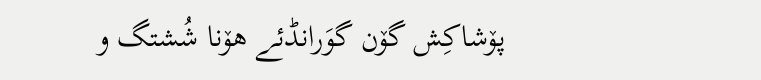پۆشاکِش گۆن گوَرانڈئے هۆنا شُشتگ و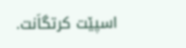اسپێت کرتگاَنت.